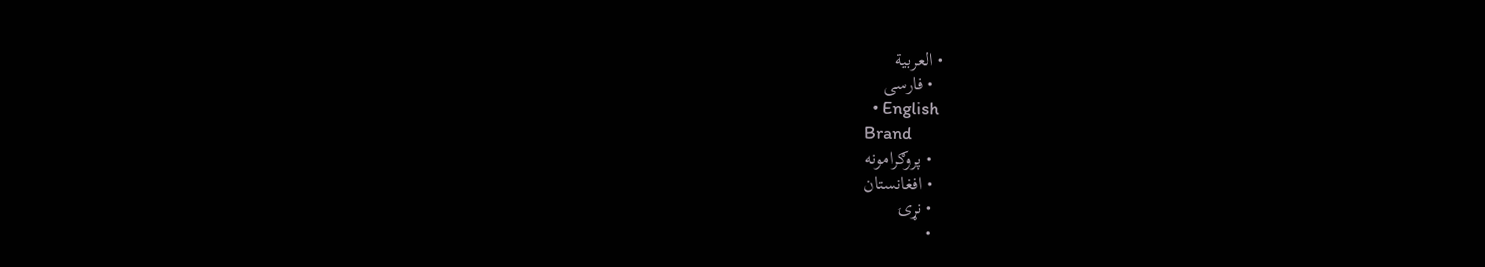• العربية
  • فارسی
  • English
Brand
  • پروګرامونه
  • افغانستان
  • نړۍ
  •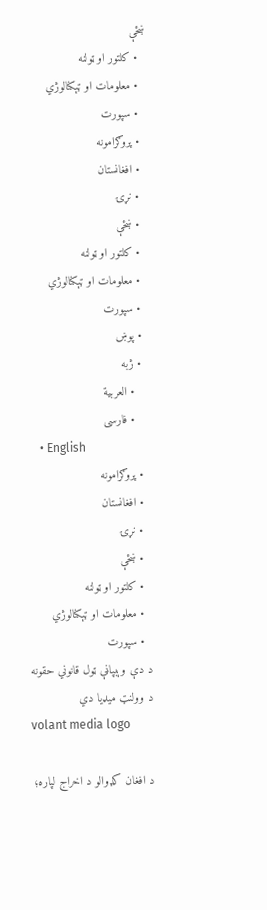ښځې
  • کلتور او ټولنه
  • معلومات او ټېکنالوژي
  • سپورت
  • پروګرامونه
  • افغانستان
  • نړۍ
  • ښځې
  • کلتور او ټولنه
  • معلومات او ټېکنالوژي
  • سپورت
  • پوښ
  • ژبه
    • العربية
    • فارسی
    • English
  • پروګرامونه
  • افغانستان
  • نړۍ
  • ښځې
  • کلتور او ټولنه
  • معلومات او ټېکنالوژي
  • سپورت
د دې وېبپاڼې ټول قانوني حقونه د وولنټ میډیا دي
volant media logo

د افغان کډوالو د اخراج لپاره؛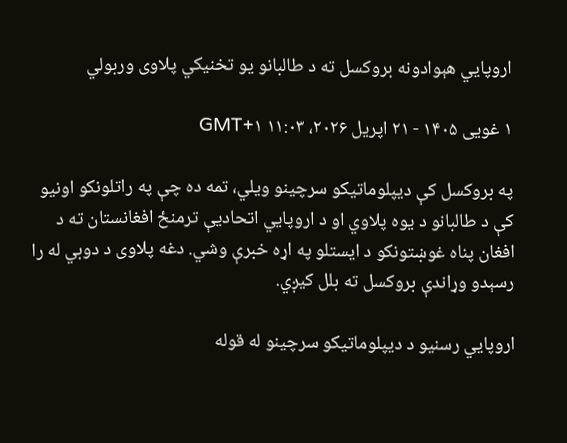اروپايي هېوادونه بروکسل ته د طالبانو یو تخنیکي پلاوی وربولي

۱ غویی ۱۴۰۵ - ۲۱ اپریل ۲۰۲۶، ۱۱:۰۳ GMT+۱

په بروکسل کې دیپلوماتیکو سرچینو ویلي، تمه ده چې په راتلونکو اونیو کې د طالبانو د یوه پلاوي او د اروپایي اتحادیې ترمنځ افغانستان ته د افغان پناه غوښتونکو د ایستلو په اړه خبرې وشي. دغه پلاوی د دوبي له را رسېدو وړاندې بروکسل ته بلل کیږي.

اروپايي رسنیو د دیپلوماتیکو سرچینو له قوله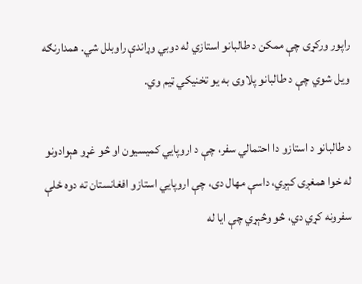راپور ورکړی چې ممکن د طالبانو استازي له دوبي وړاندې راوبلل شي. همدارنګه ویل شوي چې د طالبانو پلاوی به یو تخنیکي ټیم وي.

د طالبانو د استازو دا احتمالي سفر، چې د اروپایي کمیسیون او څو غړو هېوادونو له خوا همغږی کېږي، داسې مهال دی، چې اروپایي استازو افغانستان ته دوه ځلې سفرونه کړي دي، څو وڅېړي چې ایا له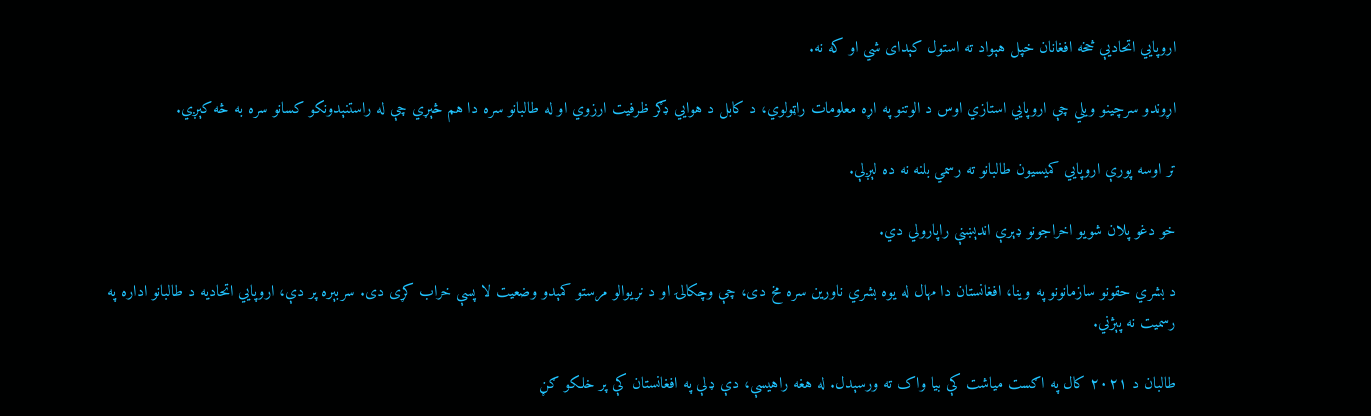اروپایي اتحادیې څخه افغانان خپل هېواد ته استول کېدای شي او که نه.

اړوندو سرچینو ویلي چې اروپایي استازي اوس د الوتنو په اړه معلومات راټولوي، د کابل د هوايي ډګر ظرفیت ارزوي او له طالبانو سره دا هم څېړي چې له راستنېدونکو کسانو سره به څه کېږي.

تر اوسه پورې اروپایي کمیسیون طالبانو ته رسمي بلنه نه ده لېږلې.

خو دغو پلان شویو اخراجونو ډېرې اندېښنې راپارولي دي.

د بشري حقونو سازمانونو په وینا، افغانستان دا مهال له یوه بشري ناورین سره مخ دی، چې وچکالۍ او د نړیوالو مرستو کمېدو وضعیت لا پسې خراب کړی دی. سربېره پر دې، اروپایي اتحادیه د طالبانو اداره په رسميت نه پېژني.

طالبان د ۲۰۲۱ کال په اګست میاشت کې بیا واک ته ورسېدل. له هغه راهیسې، دې ډلې په افغانستان کې پر خلکو ګڼ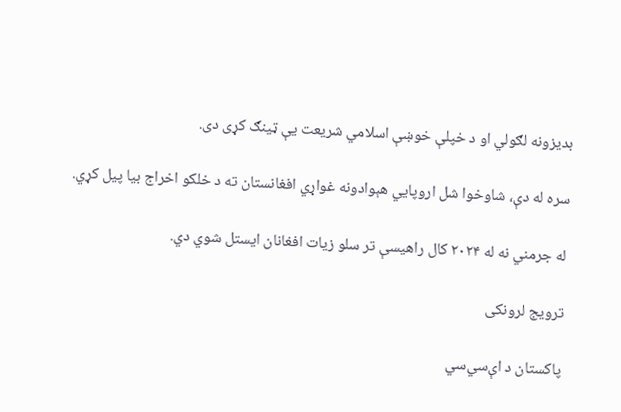بدیزونه لګولي او د خپلې خوښې اسلامي شریعت یې ټینګ کړی دی.

سره له دې، شاوخوا شل اروپایي هېوادونه غواړي افغانستان ته د خلکو اخراج بیا پیل کړي.

له جرمني نه له ۲۰۲۴ کال راهیسې تر سلو زیات افغانان ایستل شوي دي.

ترویج لرونکی

پاکستان د اې‌سي‌سي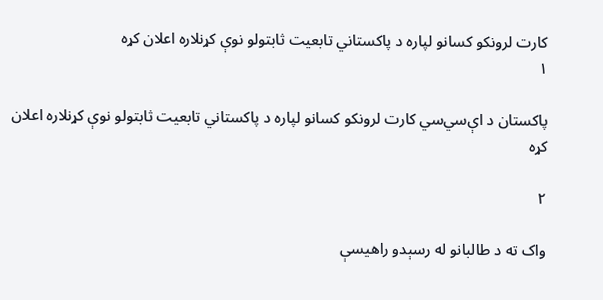کارت لرونکو کسانو لپاره د پاکستاني تابعیت ثابتولو نوې کړنلاره اعلان کړه
۱

پاکستان د اې‌سي‌سي کارت لرونکو کسانو لپاره د پاکستاني تابعیت ثابتولو نوې کړنلاره اعلان کړه

۲

واک ته د طالبانو له رسېدو راهیسې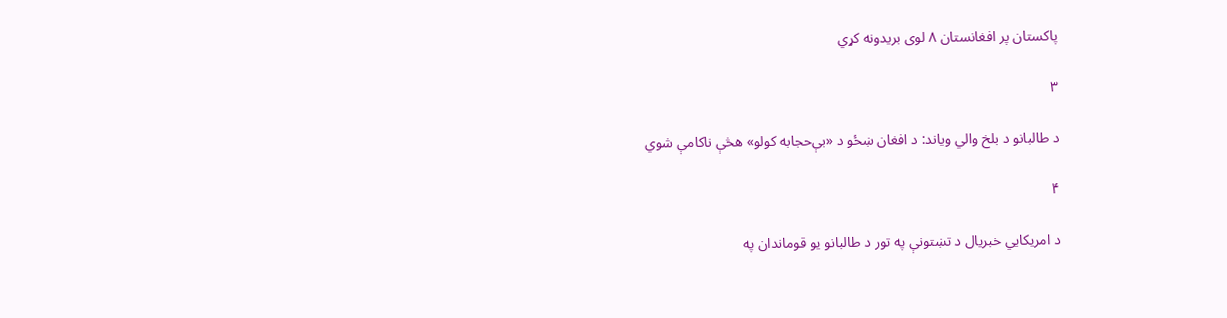پاکستان پر افغانستان ۸ لوی بریدونه کړي

۳

د طالبانو د بلخ والي ویاند: د افغان ښځو د «بې‌حجابه کولو» هڅې ناکامې شوي

۴

د امریکايي خبریال د تښتونې په تور د طالبانو یو قوماندان په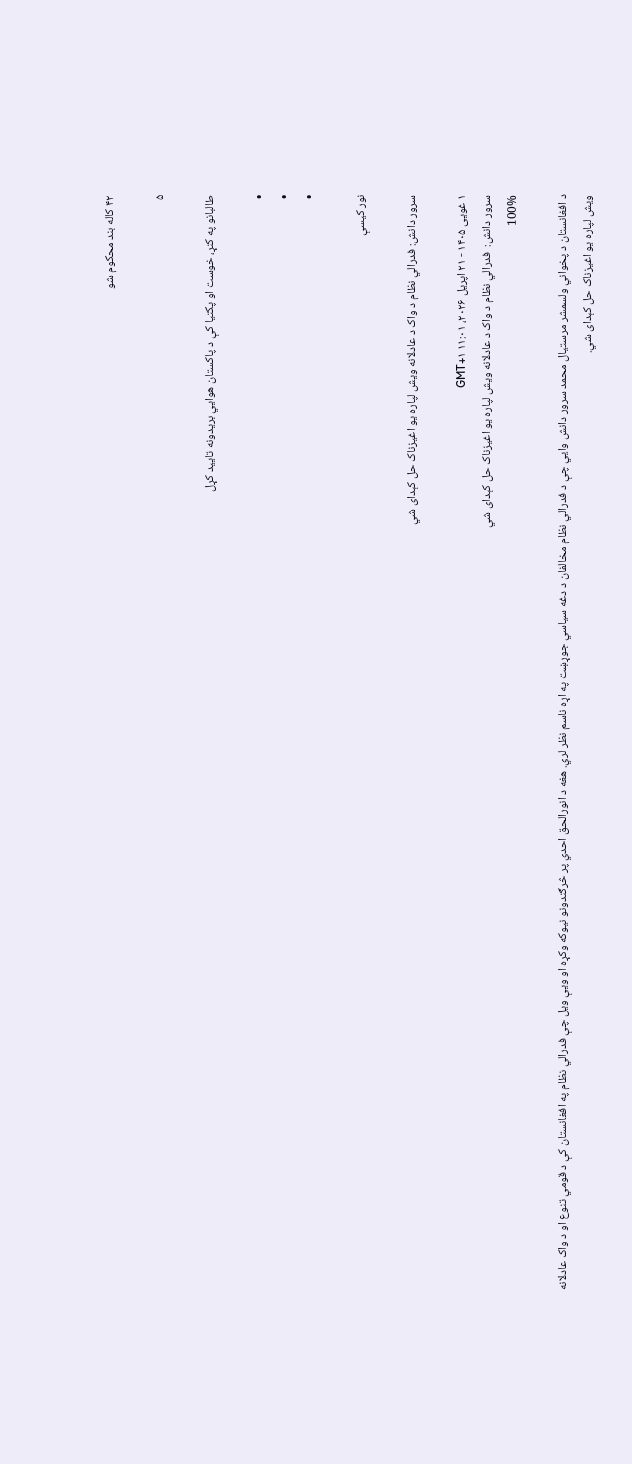۴۲ کاله بند محکوم شو

۵

طالبانو په کنړ، خوست او پکتیا کې د پاکستان هوايي بریدونه تایید کړل

•
•
•

نور کیسې

سرور دانش: فدرالي نظام د واک د عادلانه ویش لپاره یو اغیزناک حل کېدای شي

۱ غویی ۱۴۰۵ - ۲۱ اپریل ۲۰۲۶، ۱۱:۰۱ GMT+۱
سرور دانش:  فدرالي نظام د واک د عادلانه ویش لپاره یو اغیزناک حل کېدای شي
100%

د افغانستان د پخواني ولسمشر مرستیال محمد سرور دانش وايي چې د فدرالي نظام مخالفان د دغه سیاسي جوړښت په اړه ناسم نظر لري. هغه د انورالحق احدي پر څرګندونو نیوکه وکړه او ویې ویل چې فدرالي نظام په افغانستان کې د قومي تنوع او د واک عادلانه ویش لپاره یو اغیزناک حل کېدای شي.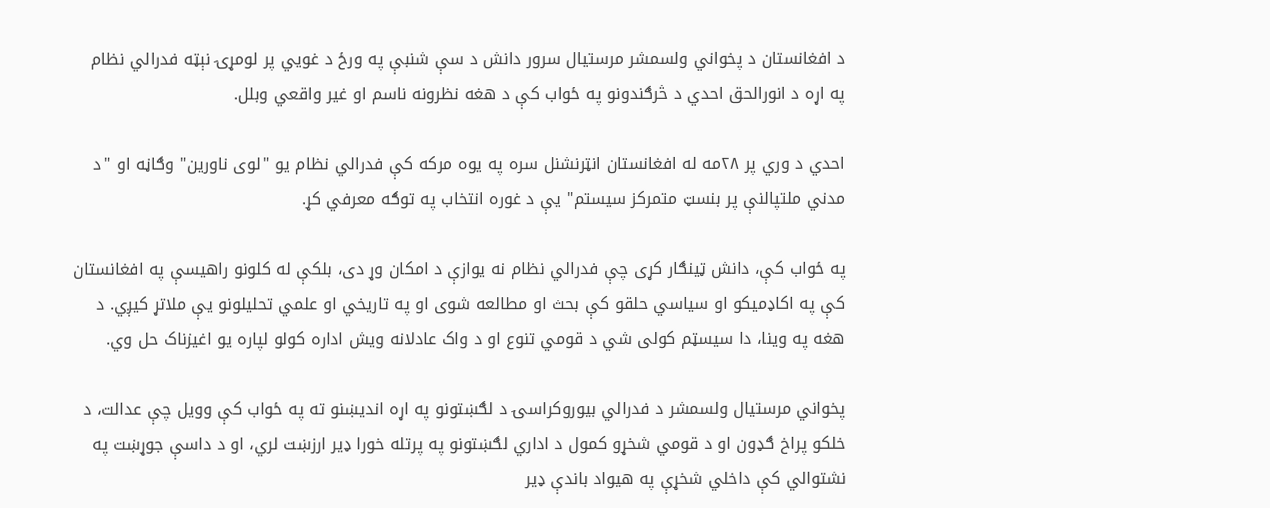د افغانستان د پخواني ولسمشر مرستیال سرور دانش د سې شنبې په ورځ د غويي پر لومړۍ نېټه فدرالي نظام په اړه د انورالحق احدي د څرګندونو په ځواب کې د هغه نظرونه ناسم او غیر واقعي وبلل.

احدي د وري پر ۲۸مه له افغانستان انټرنشنل سره په یوه مرکه کې فدرالي نظام یو "لوی ناورین" وګاڼه او "د مدني ملتپالنې پر بنسټ متمرکز سیستم" یې د غوره انتخاب په توګه معرفي کړ.

په ځواب کې، دانش ټینګار کړی چې فدرالي نظام نه یوازې د امکان وړ دی، بلکې له کلونو راهیسې په افغانستان کې په اکاډمیکو او سیاسي حلقو کې بحث او مطالعه شوی او په تاریخي او علمي تحلیلونو یې ملاتړ کیږي. د هغه په وینا، دا سیسټم کولی شي د قومي تنوع او د واک عادلانه ویش اداره کولو لپاره یو اغیزناک حل وي.

پخواني مرستیال ولسمشر د فدرالي بیوروکراسۍ د لګښتونو په اړه اندیښنو ته په ځواب کې وویل چې عدالت، د خلکو پراخ ګډون او د قومي شخړو کمول د اداري لګښتونو په پرتله خورا ډیر ارزښت لري، او د داسې جوړښت په نشتوالي کې داخلي شخړې په هیواد باندې ډیر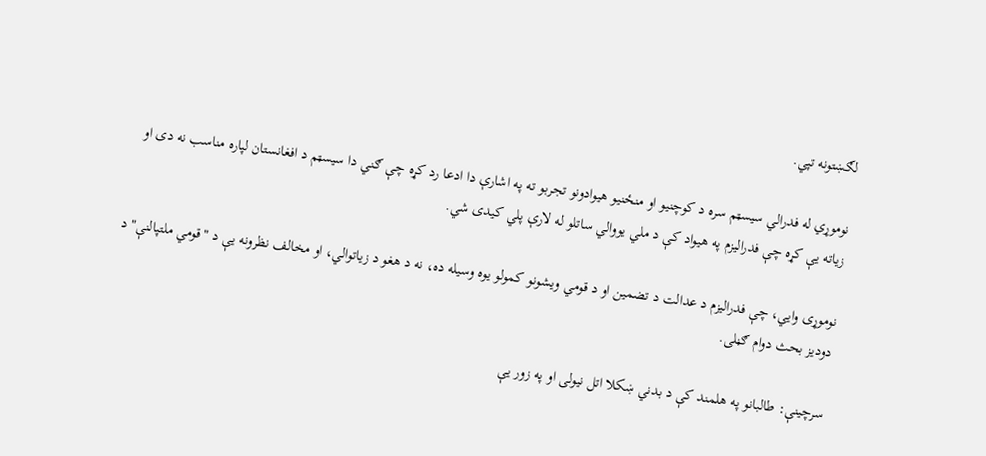لګښتونه تپي.

نوموړي له فدرالي سیسټم سره د کوچنیو او منځنیو هیوادونو تجربو ته په اشارې دا ادعا رد کړه چې ګني دا سیسټم د افغانستان لپاره مناسب نه دی او زیاته یې کړه چې فدراليزم په هیواد کې د ملي یووالي ساتلو له لارې پلي کیدی شي.

نوموړی وایي، چې فدراليزم د عدالت د تضمین او د قومي ویشونو کمولو یوه وسیله ده، نه د هغو د زیاتوالي، او مخالف نظرونه یې د "قومي ملتپالنې" د دودیز بحث دوام ګڼلی.

سرچینې: طالبانو په هلمند کې د بدني ښکلا اتل نیولی او په زور یې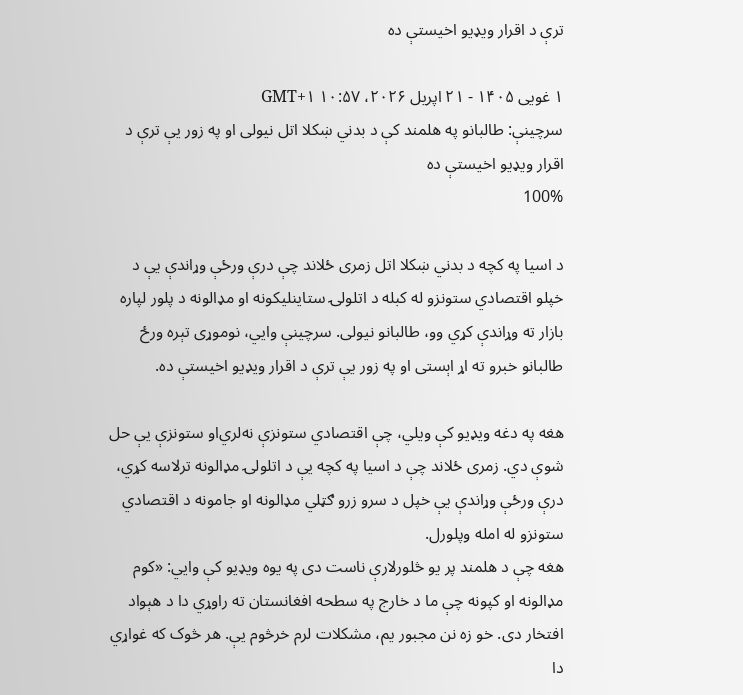ترې د اقرار ويډیو اخیستې ده

۱ غویی ۱۴۰۵ - ۲۱ اپریل ۲۰۲۶، ۱۰:۵۷ GMT+۱
سرچینې: طالبانو په هلمند کې د بدني ښکلا اتل نیولی او په زور یې ترې د اقرار ويډیو اخیستې ده
100%

د اسیا په کچه د بدني ښکلا اتل زمری ځلاند چې درې ورځې وړاندې یې د خپلو اقتصادي‌ ستونزو له کبله د اتلولۍ ستاینلیکونه او مډالونه د پلور لپاره بازار ته وړاندې کړي وو، طالبانو نیولی. سرچینې وایي، نوموړی تېره ورځ طالبانو خبرو ته اړ اېستی او په زور یې ترې د اقرار ويډیو اخیستې ده.

هغه په دغه ویډیو کې ویلي، چې اقتصادي‌ ستونزې نه‌لري‌او ستونزې یې حل شوې دي. زمری ځلاند چې د اسیا په کچه یې د اتلولۍ مډالونه ترلاسه کړي، درې ورځې وړاندې یې خپل د سرو زرو ګټلي مډالونه او جامونه د اقتصادي ستونزو له امله وپلورل.
هغه چې د هلمند پر يو څلورلارې ناست دی په یوه ویډيو کې وايي: «کوم مډالونه او کپونه چې ما د خارج په سطحه افغانستان ته راوړي دا د هېواد افتخار دی. خو زه نن مجبور یم، مشکلات لرم خرڅوم یې. هر څوک که غواړي دا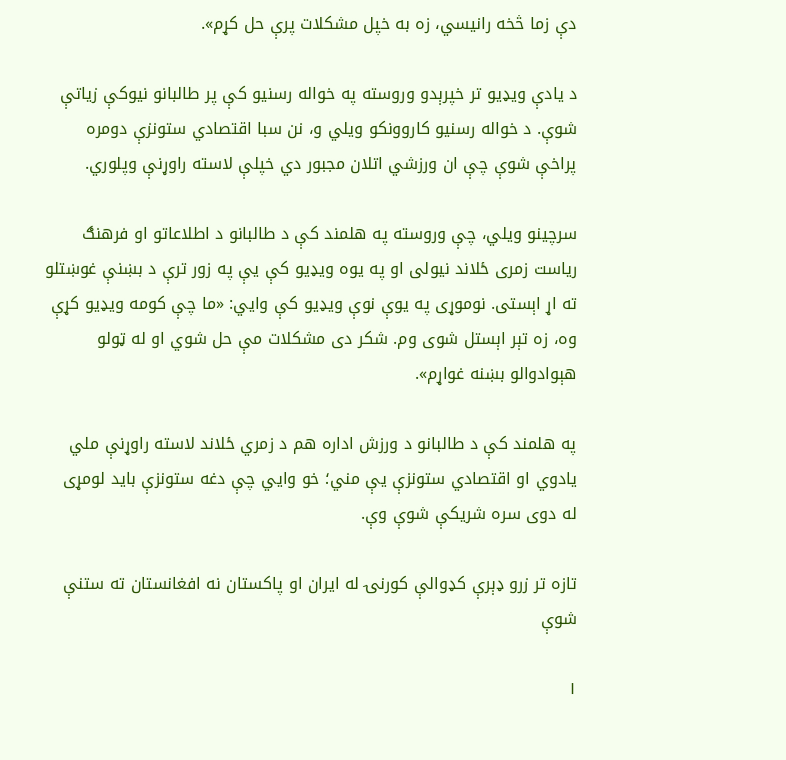دې زما څخه رانیسي، زه به خپل مشکلات پرې حل کړم».

د یادې ویډیو تر خپرېدو وروسته په خواله رسنیو کې پر طالبانو نیوکې زیاتې شوې. د خواله رسنیو کاروونکو ویلي و، نن سبا اقتصادي ستونزې دومره پراخې شوې چې ان ورزشي اتلان مجبور دي خپلې لاسته راوړنې وپلوري.

سرچینو ویلي، چې وروسته په هلمند کې د طالبانو د اطلاعاتو او فرهنګ ریاست زمری ځلاند نیولی او په یوه ویډیو کې یې په زور ترې د بښنې غوښتلو ته اړ اېستی. نوموړی په یوې نوې ويډیو کې وايي: «ما چې کومه ویډیو کړې وه، زه تېر اېستل شوی وم. شکر دی مشکلات مې حل شوي او له ټولو هېوادوالو بښنه غواړم».

په هلمند کې د طالبانو د ورزش اداره هم د زمري ځلاند لاسته راوړنې ملي یادوي او اقتصادي ستونزې یې مني؛ خو وايي چې دغه ستونزې باید لومړی له دوی سره شریکې شوې وې.

تازه تر زرو ډېرې کډوالې کورنۍ له ایران او پاکستان نه افغانستان ته ستنې شوې

۱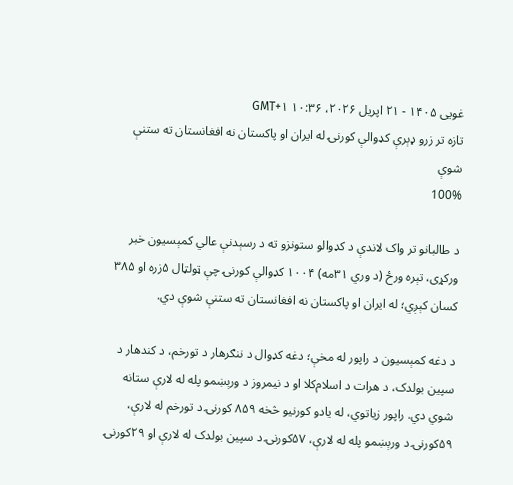غویی ۱۴۰۵ - ۲۱ اپریل ۲۰۲۶، ۱۰:۳۶ GMT+۱
تازه تر زرو ډېرې کډوالې کورنۍ له ایران او پاکستان نه افغانستان ته ستنې شوې
100%

د طالبانو تر واک لاندې د کډوالو ستونزو ته د رسېدنې عالي کمېسیون خبر ورکړی، تېره ورځ (د وري ۳۱مه) ۱۰۰۴ کډوالې کورنۍ چې ټولټال ۵زره او ۳۸۵ کسان کېږي؛ له ایران او پاکستان نه افغانستان ته ستنې شوې دي.

د دغه کمېسیون د راپور له مخې؛ دغه کډوال د ننګرهار د تورخم، د کندهار د سپین بولدک، د هرات د اسلام‌کلا او د نیمروز د ورېښمو پله له لارې ستانه شوي دي. راپور زیاتوي، له یادو کورنیو څخه ۸۵۹ کورنۍ د تورخم له لارې، ۵۹کورنۍ د ورېښمو پله له لارې، ۵۷کورنۍ د سپین بولدک له لارې او ۲۹کورنۍ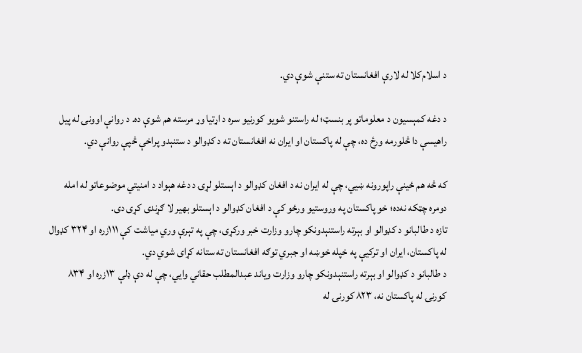د اسلام‌کلا له لارې افغانستان ته ستنې شوې دي.

د دغه کمېسیون د معلوماتو پر بنسټ؛ له راستنو شویو کورنیو سره د اړتیا وړ مرسته هم شوې ده. د روانې اوونۍ له پیل راهیسې دا څلورمه ورځ ده، چې له پاکستان او ایران نه افغانستان ته د کډوالو د ستنېدو پراخې څپې روانې دي.

که څه هم ځینې راپورونه ښيي، چې له ایران نه د افغان کډوالو د اېستلو لړۍ د دغه هېواد د امنیتي موضوعاتو له امله دومره چټکه نه‌ده؛ خو پاکستان په وروستیو ورځو کې د افغان کډوالو د اېستلو بهیر لا ګړندی کړی دی.
تازه د طالبانو د کډوالو او بېرته راستنېدونکو چارو وزارت خبر ورکړی، چې په تېرې وري میاشت کې ۱۱۱زره او ۳۲۴ کډوال له پاکستان، ایران او ترکیې په خپله خوښه او جبري توګه افغانستان ته ستانه کړای شوي دي.
د طالبانو د کډوالو او بېرته راستنېدونکو چارو وزارت ویاند عبدالمطلب حقاني وایي، چې له دې ډلې ۱۳زره او ۸۳۴ کورنۍ له پاکستان نه، ۸۲۳ کورنۍ له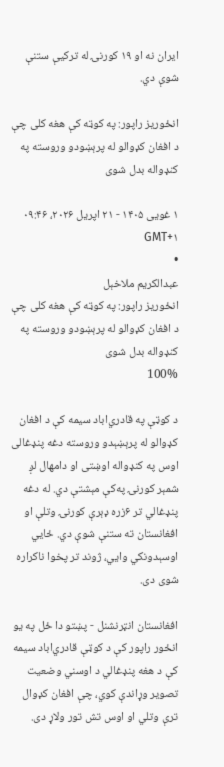ایران نه او ۱۹ کورنۍ له ترکیې ستنې شوې دي.

انځوریز راپور: په کوټه کې هغه کلی چې د افغان کډوالو له پرېښودو وروسته په کنډواله بدل شوی

۱ غویی ۱۴۰۵ - ۲۱ اپریل ۲۰۲۶، ۰۹:۴۶ GMT+۱
•
عبدالکریم ملاخېل
انځوریز راپور: په کوټه کې هغه کلی چې د افغان کډوالو له پرېښودو وروسته په کنډواله بدل شوی
100%

د کوټې په قادري‌اباد سیمه کې د افغان کډوالو له پرېښېدو وروسته دغه پنډغالی اوس په کنډواله اوښتی او دامهال لږ شمېر کورنۍ په‌کې مېشتې دي. له دغه پنډغالي تر ۶زره ډېرې کورنۍ وتلې او افغانستان ته ستنې شوې دي. ځایي اوسېدونکي وايي، ژوند تر پخوا ناکراره شوی دی.

افغانستان انټرنشنل - پښتو دا ځل په یو انځور راپور کې د کوټې قادري‌اباد سیمه کې د هغه پنډغالي د اوسني وضعیت تصویر وړاندې کوي، چې افغان کډوال ترې وتلي او اوس تش تور ولاړ دی.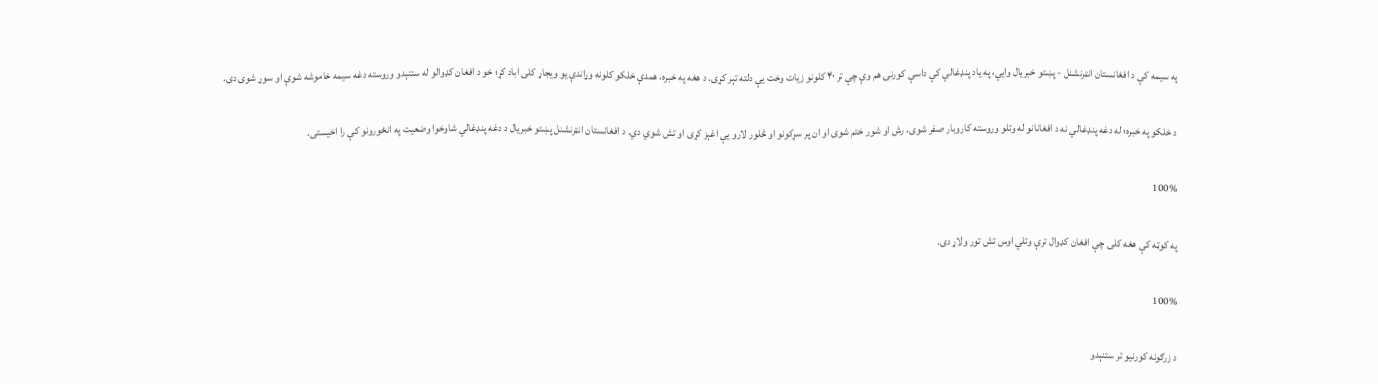په سیمه کې د افغانستان انټرنشنل - پښتو خبریال وايي، په یاد پنډغالي کې داسې کورنۍ هم وې چې تر ۴۰ کلونو زیات وخت یې دلته تېر کړی. د هغه په خبره، همدې خلکو کلونه وړاندې یو ویجاړ کلی اباد کړ؛ خو د افغان کډوالو له ستنېدو وروسته دغه سیمه خاموشه شوې او سوړ شوی دی.

د خلکو په خبره؛ له دغه پنډغالي نه د افغانانو له وتلو وروسته کاروبار صفر شوی، رش او شور ختم شوی او ان پر سړکونو او څلور لارو یې اغېز کړی او تش شوي دي. د افغانستان انټرنشنل پښتو خبریال د دغه پنډغالي شاوخوا وضعیت په انځورونو کې را اخیستی.

100%

په کوټه کې هغه کلی چې افغان کډوال ترې وتلي اوس تش تور ولاړ دی.

100%

د زرګونه کورنیو تر ستنېدو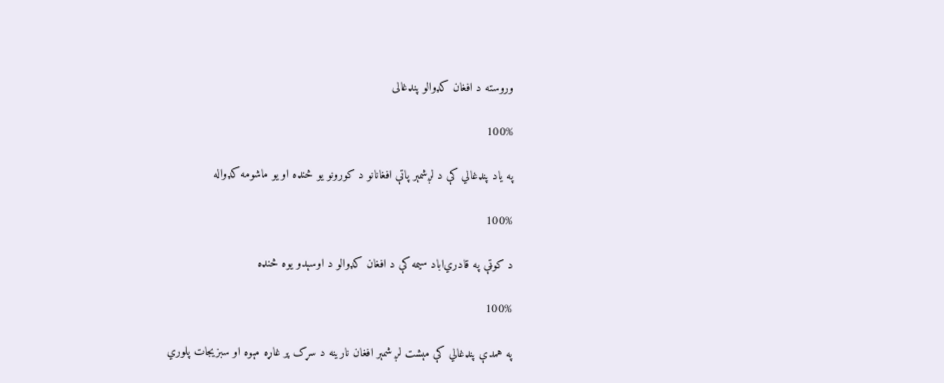وروسته د افغان کډوالو پنډغالی

100%

په یاد پنډغالي کې د لږشمېر پاتې افغانانو د کورونو یو څنډه او یو ماشومه کډواله

100%

د کوټې په قادري‌اباد سیمه کې د افغان کډوالو د اوسېدو یوه څنډه

100%

په همدې پنډغالي کې مېشت لږ شمېر افغان نارینه د سړک پر غاړه مېوه او سبزیجات پلوري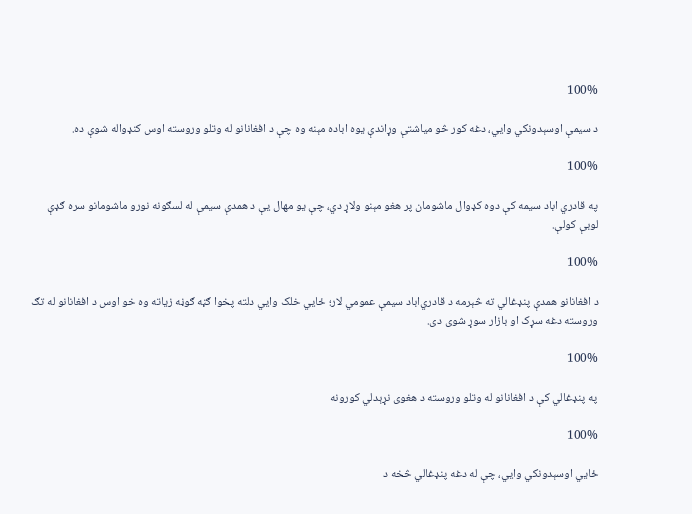100%

د سیمې اوسېدونکي وایي، دغه کور څو میاشتې وړاندې یوه اباده مېنه وه چې د افغانانو له وتلو وروسته اوس کنډواله شوې ده.

100%

په قادري اباد سیمه کې دوه کډوال ماشومان پر هغو مېنو ولاړ دي، چې یو مهال یې د همدې سیمې له لسګونه نورو ماشومانو سره ګډې لوبې کولې.

100%

د افغانانو همدې پنډغالي ته څېرمه د قادري‌اباد سیمې عمومي لار؛ ځایي خلک وايي دلته پخوا ګڼه ګوڼه زیاته وه خو اوس د افغانانو له تګ وروسته دغه سړک او بازار سوړ شوی دی.

100%

په پنډغالي کې د افغانانو له وتلو وروسته د هغوی نړېدلي کورونه

100%

ځايي اوسېدونکي‌ وايي، چې له دغه پنډغالي څخه د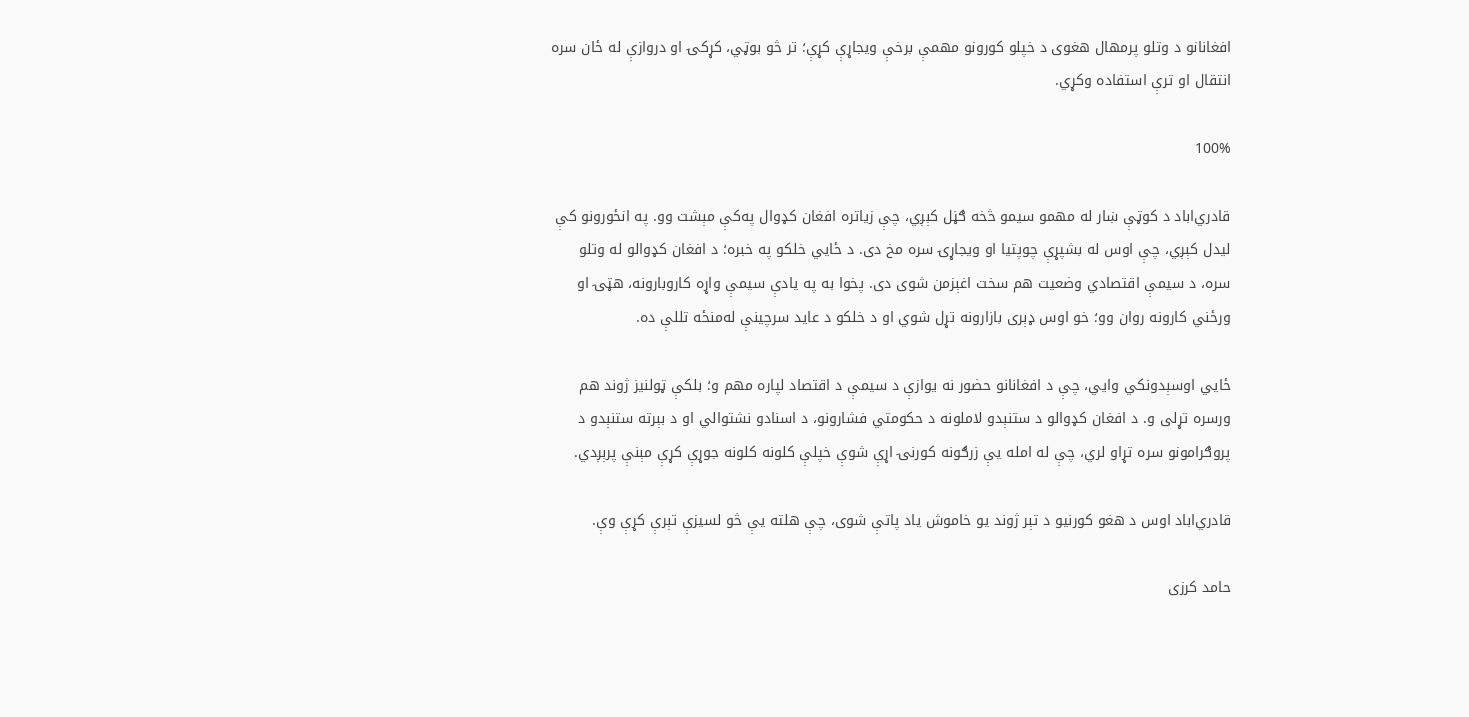افغانانو د وتلو پرمهال هغوی د خپلو کورونو مهمې برخې ویجاړې کړې؛ تر څو بوټي، کړکۍ او دروازې له ځان سره انتقال او ترې استفاده وکړي.

100%

قادري‌اباد د کوټې ښار له مهمو سیمو څخه ګڼل کېږي، چې زیاتره افغان کډوال په‌کې مېشت وو. په انځورونو کې لیدل کېږي، چې اوس له بشپړې چوپتیا او ویجاړۍ سره مخ دی. د ځايي خلکو په خبره؛ د افغان کډوالو له وتلو سره، د سیمې اقتصادي وضعیت هم سخت اغېزمن شوی دی. پخوا به په یادې سیمې واړه کاروبارونه، هټۍ او ورځني کارونه روان وو؛ خو اوس ډېری بازارونه تړل شوي او د خلکو د عاید سرچینې له‌منځه تللې ده.

ځايي اوسېدونکي وایي، چې د افغانانو حضور نه یوازې د سیمې د اقتصاد لپاره مهم و؛ بلکې ټولنیز ژوند هم ورسره تړلی و. د افغان کډوالو د ستنېدو لاملونه د حکومتي فشارونو، د اسنادو نشتوالي او د بېرته ستنېدو د پروګرامونو سره تړاو لري، چې له امله یې زرګونه کورنۍ اړې شوې خپلې کلونه کلونه جوړې کړې مېنې پرېږدي.

قادري‌اباد اوس د هغو کورنیو د تېر ژوند یو خاموش یاد پاتې شوی، چې هلته یې څو لسیزې تېرې کړې وې.

حامد کرزی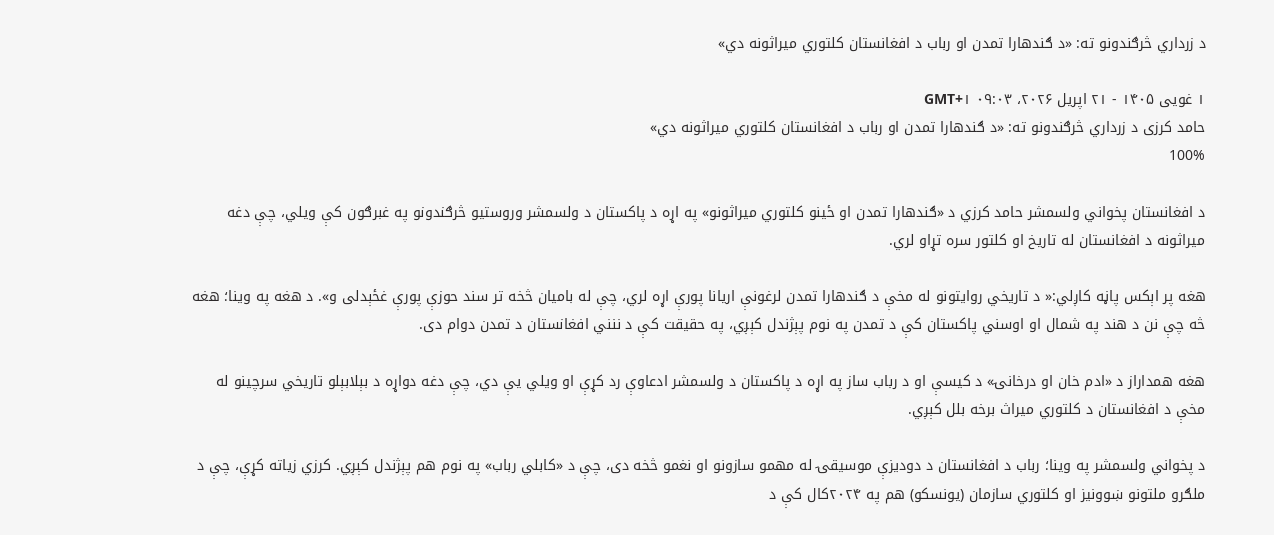د زرداري څرګندونو ته: «د ګندهارا تمدن او رباب د افغانستان کلتوري میراثونه دي»

۱ غویی ۱۴۰۵ - ۲۱ اپریل ۲۰۲۶، ۰۹:۰۳ GMT+۱
حامد کرزی د زرداري څرګندونو ته: «د ګندهارا تمدن او رباب د افغانستان کلتوري میراثونه دي»
100%

د افغانستان پخواني ولسمشر حامد کرزي د «ګندهارا تمدن او ځینو کلتوري میراثونو» په اړه د پاکستان د ولسمشر وروستیو څرګندونو په غبرګون کې ویلي، چې دغه میراثونه د افغانستان له تاریخ او کلتور سره تړاو لري.

هغه پر اېکس پاڼه کاږلي:« د تاریخي روایتونو له مخې د ګندهارا تمدن لرغونې اریانا پورې اړه لري، چې له بامیان څخه تر سند حوزې پورې غځېدلی و». د هغه په وینا؛ هغه څه چې نن د هند په شمال او اوسني پاکستان کې د تمدن په نوم پېژندل کېږي، په حقیقت کې د ننني افغانستان د تمدن دوام دی.

هغه همداراز د «ادم خان او درخانۍ» د کیسې او د رباب ساز په اړه د پاکستان د ولسمشر ادعاوې رد کړې او ویلي یې دي، چې دغه دواړه د بېلابېلو تاریخي سرچینو له مخې د افغانستان د کلتوري میراث برخه بلل کېږي.

د پخواني ولسمشر په وینا؛ رباب د افغانستان د دودیزې موسیقۍ له مهمو سازونو او نغمو څخه دی، چې د «کابلي رباب» په نوم هم پېژندل کېږي. کرزي زیاته کړې، چې د ملګرو ملتونو ښوونیز او کلتوري سازمان (یونسکو) هم په ۲۰۲۴کال کې د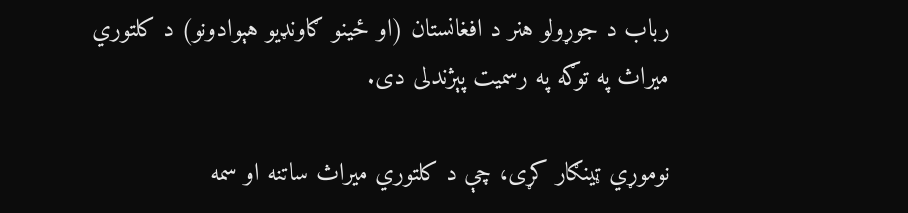رباب د جوړولو هنر د افغانستان (او ځینو ګاونډیو هېوادونو) د کلتوري میراث په توګه په رسمیت پېژندلی دی.

نوموړي ټینګار کړی، چې د کلتوري میراث ساتنه او سمه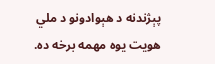پېژندنه د هېوادونو د ملي هویت یوه مهمه برخه ده.